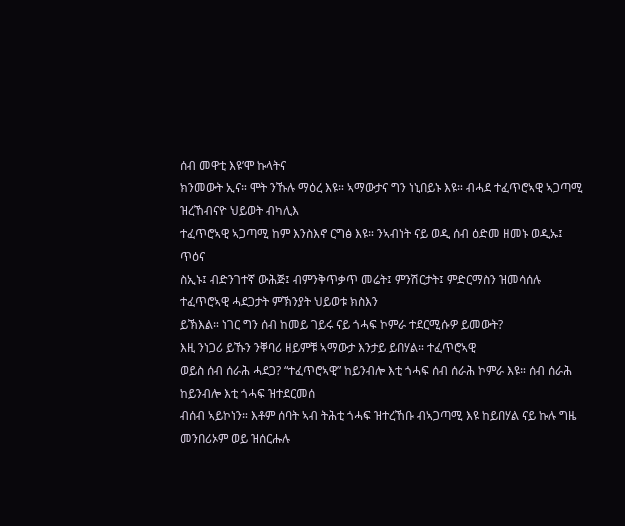ሰብ መዋቲ እዩ’ሞ ኩላትና
ክንመውት ኢና። ሞት ንኹሉ ማዕረ እዩ። ኣማውታና ግን ነኒበይኑ እዩ። ብሓደ ተፈጥሮኣዊ ኣጋጣሚ ዝረኸብናዮ ህይወት ብካሊእ
ተፈጥሮኣዊ ኣጋጣሚ ከም እንስእኖ ርግፅ እዩ። ንኣብነት ናይ ወዲ ሰብ ዕድመ ዘመኑ ወዲኡ፤ ጥዕና
ስኢኑ፤ ብድንገተኛ ውሕጅ፤ ብምንቅጥቃጥ መሬት፤ ምንሽርታት፤ ምድርማስን ዝመሳሰሉ ተፈጥሮኣዊ ሓደጋታት ምኽንያት ህይወቱ ክስእን
ይኽእል። ነገር ግን ሰብ ከመይ ገይሩ ናይ ጎሓፍ ኮምራ ተደርሚሱዎ ይመውት?
እዚ ንነጋሪ ይኹን ንቐባሪ ዘይምቹ ኣማውታ እንታይ ይበሃል። ተፈጥሮኣዊ
ወይስ ሰብ ሰራሕ ሓደጋ? “ተፈጥሮኣዊ” ከይንብሎ እቲ ጎሓፍ ሰብ ሰራሕ ኮምራ እዩ። ሰብ ሰራሕ ከይንብሎ እቲ ጎሓፍ ዝተደርመሰ
ብሰብ ኣይኮነን። እቶም ሰባት ኣብ ትሕቲ ጎሓፍ ዝተረኸቡ ብኣጋጣሚ እዩ ከይበሃል ናይ ኩሉ ግዜ መንበሪኦም ወይ ዝሰርሑሉ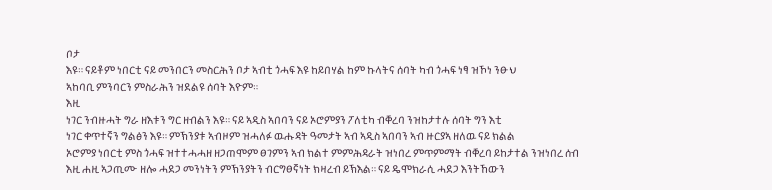ቦታ
እዩ። ናይቶም ነበርቲ ናይ መንበርን መስርሕን ቦታ ኣብቲ ጎሓፍ እዩ ከይበሃል ከም ኩላትና ሰባት ካብ ጎሓፍ ነፃ ዝኾነ ንፁህ
ኣከባቢ ምንባርን ምስራሕን ዝደልዩ ሰባት እዮም።
እዚ
ነገር ንብዙሓት ግራ ዘእቱን ግር ዘብልን እዩ። ናይ ኣዲስ ኣበባን ናይ ኦሮምያን ፖለቲካ ብቐረባ ንዝከታተሉ ሰባት ግን እቲ
ነገር ቀጥተኛን ግልፅን እዩ። ምኽንያቱ ኣብዞም ዝሓለፉ ዉሑዳት ዓመታት ኣብ ኣዲስ ኣበባን ኣብ ዙርያኣ ዘለዉ ናይ ክልል
ኦሮምያ ነበርቲ ምስ ጎሓፍ ዝተተሓሓዘ ዘጋጠሞም ፀገምን ኣብ ክልተ ምምሕዳራት ዝነበረ ምጥምማት ብቐረባ ይከታተል ንዝነበረ ሰብ
እዚ ሐዚ ኣጋጢሙ ዘሎ ሓደጋ መንነትን ምኽንያትን ብርግፀኛነት ክዛረብ ይኽእል። ናይ ዴሞክራሲ ሓደጋ እንትኸውን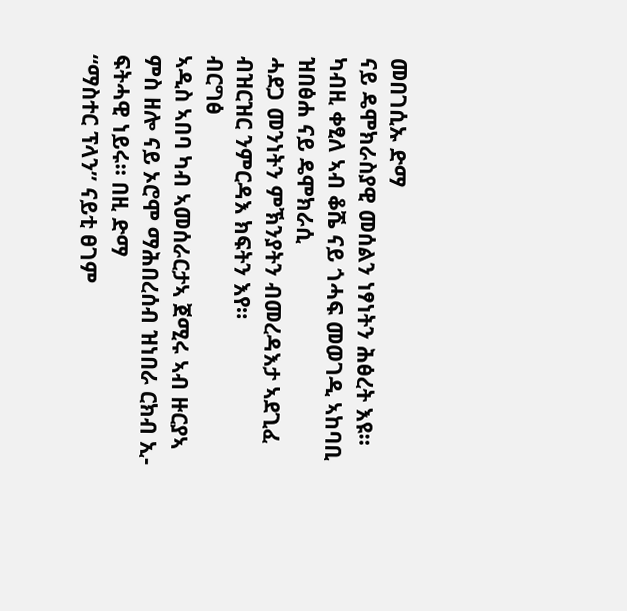መበገሲኡ ድማ
ናይ ዴሞክራስያዊ መሰልን ነፃነትን ሕፅረት እዩ።
ካብዚ ቀፂለ ኣብ ቆሼ ናይ ጎሓፍ መወገዲ ኣከባቢ ዝበፅሐ ናይ ዴሞክራሲ
ሓደጋ መንነትን ምኽንያትን ብመረዳእታ ኣደጊፈ ብዝርዝር ንምርዳእ ክፍትን እየ።
ብርግፅ
ኣዲስ ኣበባ ካብ ኣመሰራርታኣ ጀሚሩ ኣብ ዙርያኣ ምስ ዘሎ ናይ ኦሮሞ ማሕበረሰብ ዝነበራ ርክብ ኢ-ፍትሓዊ ነይሩ። በዚ ድማ
“ማስተር ፕላን” ናይቲ ፀገም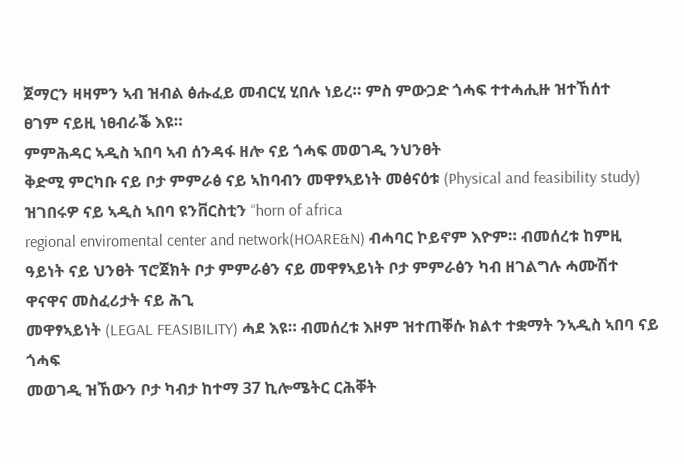ጀማርን ዛዛምን ኣብ ዝብል ፅሑፈይ መብርሂ ሂበሉ ነይረ። ምስ ምውጋድ ጎሓፍ ተተሓሒዙ ዝተኸሰተ
ፀገም ናይዚ ነፀብራቕ እዩ።
ምምሕዳር ኣዲስ ኣበባ ኣብ ሰንዳፋ ዘሎ ናይ ጎሓፍ መወገዲ ንህንፀት
ቅድሚ ምርካቡ ናይ ቦታ ምምራፅ ናይ ኣከባብን መዋፃኣይነት መፅናዕቱ (Physical and feasibility study) ዝገበሩዎ ናይ ኣዲስ ኣበባ ዩንቨርስቲን “horn of africa
regional enviromental center and network(HOARE&N) ብሓባር ኮይኖም እዮም። ብመሰረቱ ከምዚ
ዓይነት ናይ ህንፀት ፕሮጀክት ቦታ ምምራፅን ናይ መዋፃኣይነት ቦታ ምምራፅን ካብ ዘገልግሉ ሓሙሽተ ዋናዋና መስፈሪታት ናይ ሕጊ
መዋፃኣይነት (LEGAL FEASIBILITY) ሓደ እዩ። ብመሰረቱ እዞም ዝተጠቐሱ ክልተ ተቋማት ንኣዲስ ኣበባ ናይ ጎሓፍ
መወገዲ ዝኸውን ቦታ ካብታ ከተማ 37 ኪሎሜትር ርሕቐት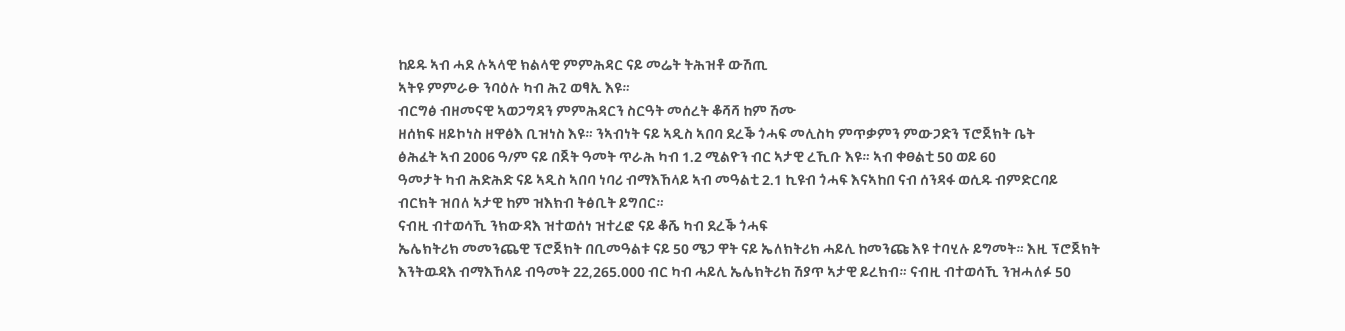ከይዱ ኣብ ሓደ ሉኣላዊ ክልላዊ ምምሕዳር ናይ መሬት ትሕዝቶ ውሽጢ
ኣትዩ ምምራፁ ንባዕሉ ካብ ሕጊ ወፃኢ እዩ።
ብርግፅ ብዘመናዊ ኣወጋግዳን ምምሕዳርን ስርዓት መሰረት ቆሻሻ ከም ሽሙ
ዘሰክፍ ዘይኮነስ ዘዋፅእ ቢዝነስ እዩ። ንኣብነት ናይ ኣዲስ ኣበባ ደረቕ ጎሓፍ መሊስካ ምጥቃምን ምውጋድን ፕሮጀክት ቤት
ፅሕፈት ኣብ 2006 ዓ/ም ናይ በጀት ዓመት ጥራሕ ካብ 1.2 ሚልዮን ብር ኣታዊ ረኺቡ እዩ። ኣብ ቀፀልቲ 50 ወይ 60
ዓመታት ካብ ሕድሕድ ናይ ኣዲስ ኣበባ ነባሪ ብማእኸላይ ኣብ መዓልቲ 2.1 ኪዩብ ጎሓፍ እናኣከበ ናብ ሰንዳፋ ወሲዱ ብምድርባይ
ብርክት ዝበለ ኣታዊ ከም ዝእክብ ትፅቢት ይግበር።
ናብዚ ብተወሳኺ ንክውዳእ ዝተወሰነ ዝተረፎ ናይ ቆሼ ካብ ደረቕ ጎሓፍ
ኤሌክትሪክ መመንጨዊ ፕሮጀክት በቢመዓልቱ ናይ 50 ሜጋ ዋት ናይ ኤለክትሪክ ሓይሊ ከመንጩ እዩ ተባሂሉ ይግመት። እዚ ፕሮጀክት
እንትዉዳእ ብማእኸላይ ብዓመት 22,265.000 ብር ካብ ሓይሊ ኤሌክትሪክ ሽያጥ ኣታዊ ይረክብ። ናብዚ ብተወሳኺ ንዝሓለፉ 50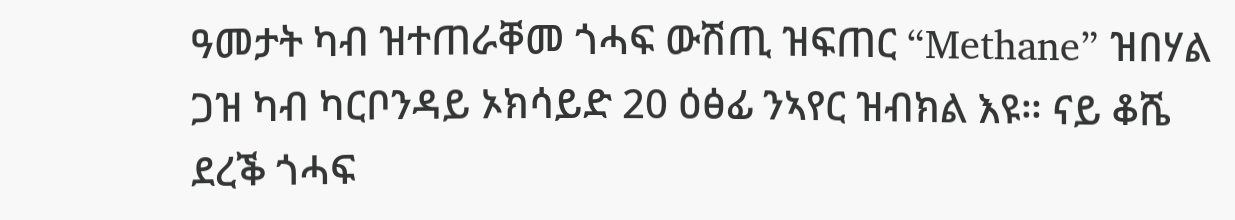ዓመታት ካብ ዝተጠራቐመ ጎሓፍ ውሽጢ ዝፍጠር “Methane” ዝበሃል
ጋዝ ካብ ካርቦንዳይ ኦክሳይድ 20 ዕፅፊ ንኣየር ዝብክል እዩ። ናይ ቆሼ ደረቕ ጎሓፍ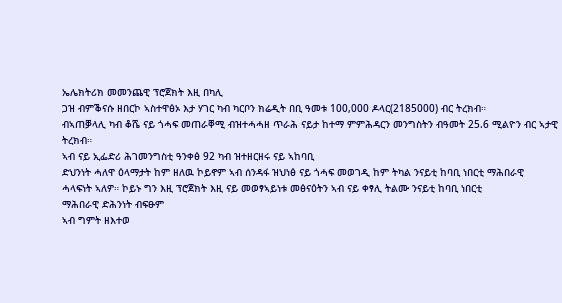ኤሌክትሪክ መመንጨዊ ፕሮጀክት እዚ በካሊ
ጋዝ ብምቕናሱ ዘበርኮ ኣስተዋፅኦ እታ ሃገር ካብ ካርቦን ክሬዲት በቢ ዓመቱ 100,000 ዶላር(2185000) ብር ትረክብ።
ብኣጠቓላሊ ካብ ቆሼ ናይ ጎሓፍ መጠራቐሚ ብዝተሓሓዘ ጥራሕ ናይታ ከተማ ምምሕዳርን መንግስትን ብዓመት 25.6 ሚልዮን ብር ኣታዊ
ትረክብ።
ኣብ ናይ ኢፌድሪ ሕገመንግስቲ ዓንቀፅ 92 ካብ ዝተዘርዘሩ ናይ ኣከባቢ
ድህንነት ሓለዋ ዕላማታት ከም ዘለዉ ኮይኖም ኣብ ሰንዳፋ ዝህነፅ ናይ ጎሓፍ መወገዲ ከም ትካል ንናይቲ ከባቢ ነበርቲ ማሕበራዊ
ሓላፍነት ኣለዎ። ኮይኑ ግን እዚ ፕሮጀክት እዚ ናይ መወፃኣይነቱ መፅናዕትን ኣብ ናይ ቀፃሊ ትልሙ ንናይቲ ከባቢ ነበርቲ
ማሕበራዊ ድሕንነት ብፍፁም
ኣብ ግምት ዘእተወ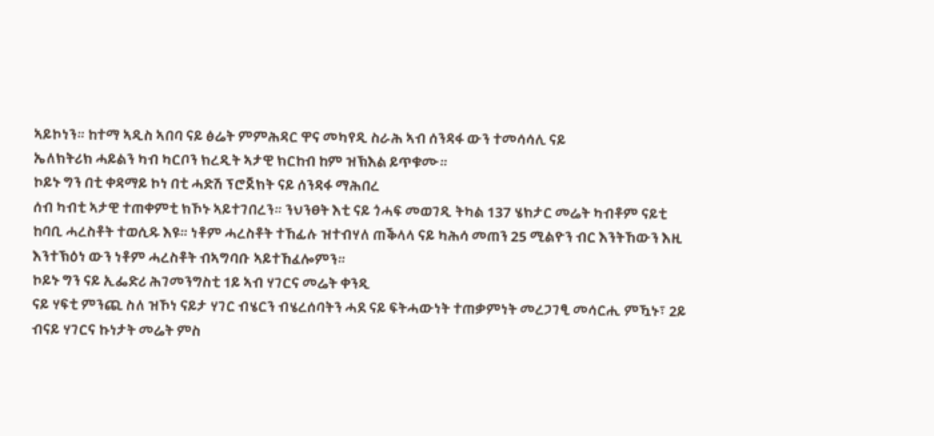ኣይኮነን። ከተማ ኣዲስ ኣበባ ናይ ፅሬት ምምሕዳር ዋና መካየዲ ስራሕ ኣብ ሰንዳፋ ውን ተመሳሳሊ ናይ
ኤለክትሪክ ሓይልን ካብ ካርቦን ክረዲት ኣታዊ ክርከብ ከም ዝኽእል ይጥቁሙ።
ኮይኑ ግን በቲ ቀዳማይ ኮነ በቲ ሓድሽ ፕሮጀክት ናይ ሰንዳፋ ማሕበረ
ሰብ ካብቲ ኣታዊ ተጠቀምቲ ክኾኑ ኣይተገበረን። ንህንፀት እቲ ናይ ጎሓፍ መወገዲ ትካል 137 ሄክታር መሬት ካብቶም ናይቲ
ከባቢ ሓረስቶት ተወሲዱ እዩ። ነቶም ሓረስቶት ተኸፊሉ ዝተብሃለ ጠቕላላ ናይ ካሕሳ መጠን 25 ሚልዮን ብር እንትኸውን እዚ
እንተኽዕነ ውን ነቶም ሓረስቶት ብኣግባቡ ኣይተኸፈሎምን።
ኮይኑ ግን ናይ ኢፌድሪ ሕገመንግስቲ 1ይ ኣብ ሃገርና መሬት ቀንዲ
ናይ ሃፍቲ ምንጪ ስለ ዝኾነ ናይታ ሃገር ብሄርን ብሄረሰባትን ሓደ ናይ ፍትሓውነት ተጠቃምነት መረጋገፂ መሳርሒ ምዃኑ፣ 2ይ
ብናይ ሃገርና ኩነታት መሬት ምስ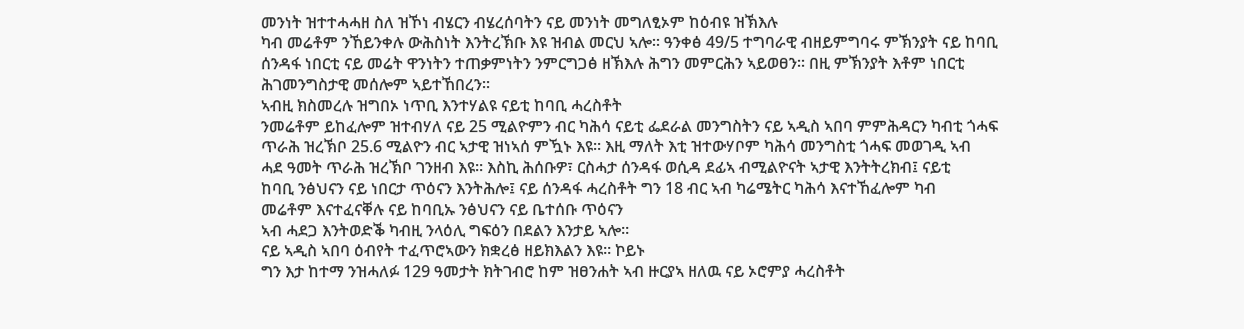መንነት ዝተተሓሓዘ ስለ ዝኾነ ብሄርን ብሄረሰባትን ናይ መንነት መግለፂኦም ከዕብዩ ዝኽእሉ
ካብ መሬቶም ንኸይንቀሉ ውሕስነት እንትረኽቡ እዩ ዝብል መርህ ኣሎ። ዓንቀፅ 49/5 ተግባራዊ ብዘይምግባሩ ምኽንያት ናይ ከባቢ
ሰንዳፋ ነበርቲ ናይ መሬት ዋንነትን ተጠቃምነትን ንምርግጋፅ ዘኽእሉ ሕግን መምርሕን ኣይወፀን። በዚ ምኽንያት እቶም ነበርቲ
ሕገመንግስታዊ መሰሎም ኣይተኸበረን።
ኣብዚ ክስመረሉ ዝግበኦ ነጥቢ እንተሃልዩ ናይቲ ከባቢ ሓረስቶት
ንመሬቶም ይከፈሎም ዝተብሃለ ናይ 25 ሚልዮምን ብር ካሕሳ ናይቲ ፌደራል መንግስትን ናይ ኣዲስ ኣበባ ምምሕዳርን ካብቲ ጎሓፍ
ጥራሕ ዝረኽቦ 25.6 ሚልዮን ብር ኣታዊ ዝነኣሰ ምዃኑ እዩ። እዚ ማለት እቲ ዝተውሃቦም ካሕሳ መንግስቲ ጎሓፍ መወገዲ ኣብ
ሓደ ዓመት ጥራሕ ዝረኽቦ ገንዘብ እዩ። እስኪ ሕሰቡዎ፣ ርስሓታ ሰንዳፋ ወሲዳ ደፊኣ ብሚልዮናት ኣታዊ እንትትረክብ፤ ናይቲ
ከባቢ ንፅህናን ናይ ነበርታ ጥዕናን እንትሕሎ፤ ናይ ሰንዳፋ ሓረስቶት ግን 18 ብር ኣብ ካሬሜትር ካሕሳ እናተኸፈሎም ካብ
መሬቶም እናተፈናቐሉ ናይ ከባቢኡ ንፅህናን ናይ ቤተሰቡ ጥዕናን
ኣብ ሓደጋ እንትወድቕ ካብዚ ንላዕሊ ግፍዕን በደልን እንታይ ኣሎ።
ናይ ኣዲስ ኣበባ ዕብየት ተፈጥሮኣውን ክቋረፅ ዘይክእልን እዩ። ኮይኑ
ግን እታ ከተማ ንዝሓለፉ 129 ዓመታት ክትገብሮ ከም ዝፀንሐት ኣብ ዙርያኣ ዘለዉ ናይ ኦሮምያ ሓረስቶት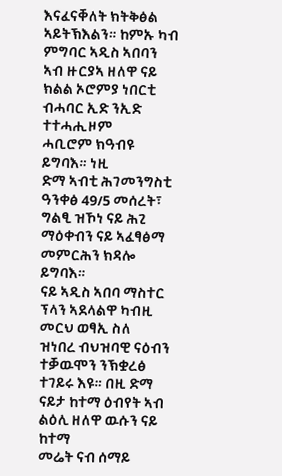እናፈናቐለት ክትቅፅል
ኣይትኽእልን። ከምኡ ካብ ምግባር ኣዲስ ኣበባን ኣብ ዙርያኣ ዘለዋ ናይ ክልል ኦሮምያ ነበርቲ ብሓባር ኢድ ንኢድ ተተሓሒዞም
ሓቢሮም ክዓብዩ ይግባእ። ነዚ
ድማ ኣብቲ ሕገመንግስቲ ዓንቀፅ 49/5 መሰረት፣ ግልፂ ዝኾነ ናይ ሕጊ ማዕቀብን ናይ ኣፈፃፅማ መምርሕን ክዳሎ ይግባእ።
ናይ ኣዲስ ኣበባ ማስተር ፕላን ኣደላልዋ ካብዚ መርህ ወፃኢ ስለ
ዝነበረ ብህዝባዊ ናዕብን ተቓዉሞን ንኽቋረፅ ተገይሩ እዩ። በዚ ድማ ናይታ ከተማ ዕብየት ኣብ ልዕሊ ዘለዋ ዉሱን ናይ ከተማ
መሬት ናብ ሰማይ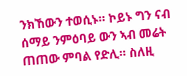ንክኸውን ተወሲኑ። ኮይኑ ግን ናብ ሰማይ ንምዕባይ ውን ኣብ መሬት ጠጠው ምባል የድሊ። ስለዚ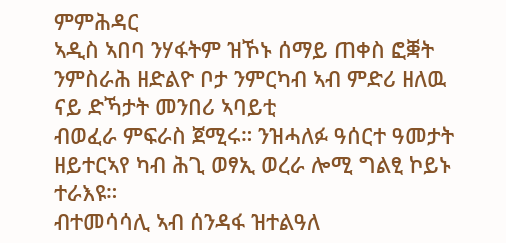ምምሕዳር
ኣዲስ ኣበባ ንሃፋትም ዝኾኑ ሰማይ ጠቀስ ፎቛት ንምስራሕ ዘድልዮ ቦታ ንምርካብ ኣብ ምድሪ ዘለዉ ናይ ድኻታት መንበሪ ኣባይቲ
ብወፈራ ምፍራስ ጀሚሩ። ንዝሓለፉ ዓሰርተ ዓመታት ዘይተርኣየ ካብ ሕጊ ወፃኢ ወረራ ሎሚ ግልፂ ኮይኑ ተራእዩ።
ብተመሳሳሊ ኣብ ሰንዳፋ ዝተልዓለ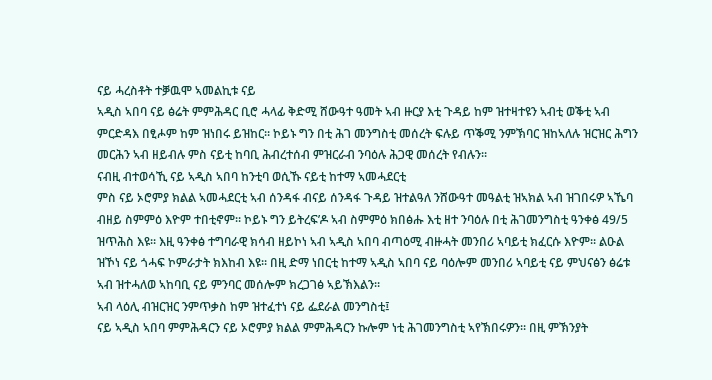ናይ ሓረስቶት ተቓዉሞ ኣመልኪቱ ናይ
ኣዲስ ኣበባ ናይ ፅሬት ምምሕዳር ቢሮ ሓላፊ ቅድሚ ሸውዓተ ዓመት ኣብ ዙርያ እቲ ጉዳይ ከም ዝተዛተዩን ኣብቲ ወቕቲ ኣብ
ምርድዳእ በፂሖም ከም ዝነበሩ ይዝከር። ኮይኑ ግን በቲ ሕገ መንግስቲ መሰረት ፍሉይ ጥቕሚ ንምኽባር ዝከኣለሉ ዝርዝር ሕግን
መርሕን ኣብ ዘይብሉ ምስ ናይቲ ከባቢ ሕብረተሰብ ምዝርራብ ንባዕሉ ሕጋዊ መሰረት የብሉን።
ናብዚ ብተወሳኺ ናይ ኣዲስ ኣበባ ከንቲባ ወሲኹ ናይቲ ከተማ ኣመሓደርቲ
ምስ ናይ ኦሮምያ ክልል ኣመሓደርቲ ኣብ ሰንዳፋ ብናይ ሰንዳፋ ጉዳይ ዝተልዓለ ንሸውዓተ መዓልቲ ዝኣክል ኣብ ዝገበሩዎ ኣኼባ
ብዘይ ስምምዕ እዮም ተበቲኖም። ኮይኑ ግን ይትረፍ’ዶ ኣብ ስምምዕ ክበፅሑ እቲ ዘተ ንባዕሉ በቲ ሕገመንግስቲ ዓንቀፅ 49/5
ዝጥሕስ እዩ። እዚ ዓንቀፅ ተግባራዊ ክሳብ ዘይኮነ ኣብ ኣዲስ ኣበባ ብጣዕሚ ብዙሓት መንበሪ ኣባይቲ ክፈርሱ እዮም። ልዑል
ዝኾነ ናይ ጎሓፍ ኮምራታት ክእከብ እዩ። በዚ ድማ ነበርቲ ከተማ ኣዲስ ኣበባ ናይ ባዕሎም መንበሪ ኣባይቲ ናይ ምህናፅን ፅሬቱ
ኣብ ዝተሓለወ ኣከባቢ ናይ ምንባር መሰሎም ክረጋገፅ ኣይኽእልን።
ኣብ ላዕሊ ብዝርዝር ንምጥቃስ ከም ዝተፈተነ ናይ ፌደራል መንግስቲ፤
ናይ ኣዲስ ኣበባ ምምሕዳርን ናይ ኦሮምያ ክልል ምምሕዳርን ኩሎም ነቲ ሕገመንግስቲ ኣየኽበሩዎን። በዚ ምኽንያት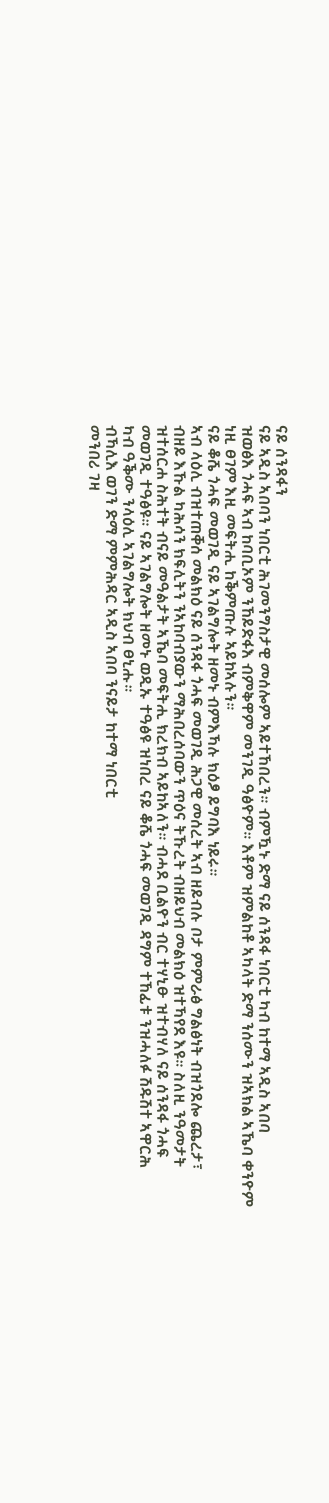ናይ ሰንዳፋን
ናይ ኣዲስ ኣበባን ነበርቲ ሕገመንግስታዊ መሰሎም ኣይተኸበረን። ብምዃኑ ድማ ናይ ሰንዳፋ ነበርቲ ካብ ከተማ ኣዲስ ኣበባ
ዝወፅእ ጎሓፍ ኣብ ከባቢኦም ንኸይድፋእ ብምቅዋም መንገዲ ዓፅዮም። እቶም ዝምልከቶ ኣካላት ድማ ንሰሙን ዝኣክል ኣኼባ ቀንዮም
ነዚ ፀገም እዚ መፍትሒ ከቕምጡሉ ኣይከኣሉን።
ናይ ቆሼ ጎሓፍ መወገዲ ናይ ኣገልግሎት ዘመኑ ብምእኻሉ ክዕፆ ይግባእ ነይሩ።
ኣብ ላዕሊ ብዝተጠቐሰ መልክዕ ናይ ሰንዳፋ ጎሓፍ መወገዲ ሕጋዊ መሰረት ኣብ ዘይብሉ ቦታ ምምራፅ ግልፅነት ብዝጎደሎ ጨረታ፣
ብዘይ እኹል ካሕሳን ክፍሊትን ንኣከባብያውን ማሕበረሰባውን ጥዕና ትኹረት ብዘይህብ መልክዕ ዝተኻየደ እዩ። ስለዚ ንዓመታት
ዝተሰርሐ ስሕተት ብናይ መዓልታት ኣኼባ መፍትሒ ክረክብ ኣይከኣለን። ብሓደ ቢልዮን ብር ተሃኒፁ ዝተብሃለ ናይ ሰንዳፋ ጎሓፍ
መወገዲ ተዓፅዩ። ናይ ኣገልግሎት ዘመኑ ወዲኡ ተዓፅዩ ዝነበረ ናይ ቆሼ ጎሓፍ መወገዲ ዳግም ተኸፊቱ ንዝሓለፉ ሽዱሽተ ኣዋርሕ
ካብ ዓቕሙ ንላዕሊ ኣገልግሎት ክህብ ፀኒሑ።
ብኻሊእ ወገን ድማ ምምሕዳር ኣዲስ ኣበባ ንናይታ ከተማ ነበርቲ
መንበሪ ገዛ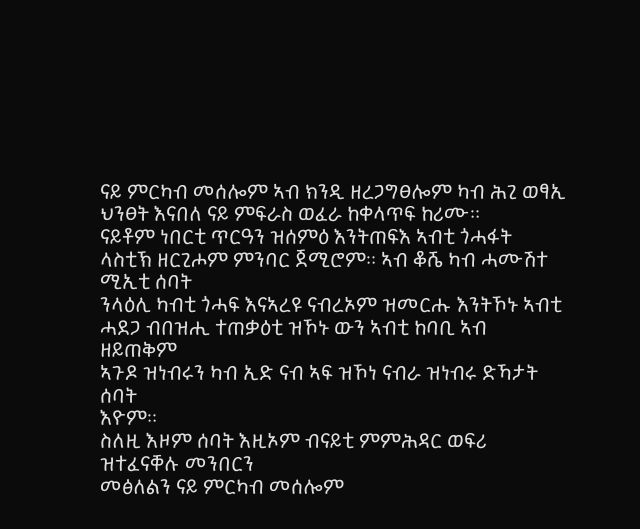ናይ ምርካብ መሰሎም ኣብ ክንዲ ዘረጋግፀሎም ካብ ሕጊ ወፃኢ ህንፀት እናበለ ናይ ምፍራስ ወፈራ ከቀላጥፍ ከሪሙ።
ናይቶም ነበርቲ ጥርዓን ዝሰምዕ እንትጠፍእ ኣብቲ ጎሓፋት ላስቲኽ ዘርጊሖም ምንባር ጀሚሮም። ኣብ ቆሼ ካብ ሓሙሽተ ሚኢቲ ሰባት
ንላዕሊ ካብቲ ጎሓፍ እናኣረዩ ናብረኦም ዝመርሑ እንትኾኑ ኣብቲ ሓደጋ ብበዝሒ ተጠቃዕቲ ዝኾኑ ውን ኣብቲ ከባቢ ኣብ ዘይጠቅም
ኣጉዶ ዝነብሩን ካብ ኢድ ናብ ኣፍ ዝኾነ ናብራ ዝነብሩ ድኻታት ሰባት
እዮም።
ስለዚ እዞም ሰባት እዚኦም ብናይቲ ምምሕዳር ወፍሪ ዝተፈናቐሉ መንበርን
መፅለልን ናይ ምርካብ መሰሎም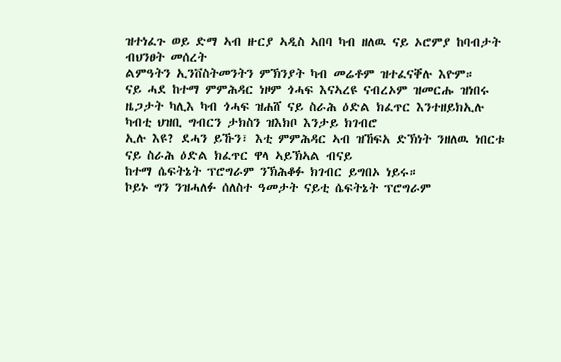ዝተነፈጉ ወይ ድማ ኣብ ዙርያ ኣዲስ ኣበባ ካብ ዘለዉ ናይ ኦሮምያ ከባብታት ብህንፀት መሰረት
ልምዓትን ኢንቨስትመንትን ምኽንያት ካብ መሬቶም ዝተፈናቐሉ እዮም።
ናይ ሓደ ከተማ ምምሕዳር ነዞም ጎሓፍ እናኣረዩ ናብረኦም ዝመርሑ ዝነበሩ
ዜጋታት ካሊእ ካብ ጎሓፍ ዝሐሸ ናይ ስራሕ ዕድል ክፈጥር እንተዘይክኢሉ ካብቲ ህዝቢ ግብርን ታክስን ዝእክቦ እንታይ ክገብሮ
ኢሉ እዩ? ደሓን ይኹን፣ እቲ ምምሕዳር ኣብ ዝኸፍአ ድኽነት ንዘለዉ ነበርቱ ናይ ስራሕ ዕድል ክፈጥር ዋላ ኣይኽኣል ብናይ
ከተማ ሴፍትኔት ፕሮግራም ንኽሕቆፉ ክገብር ይግበኦ ነይሩ።
ኮይኑ ግን ንዝሓለፉ ሰለስተ ዓመታት ናይቲ ሴፍትኔት ፕሮግራም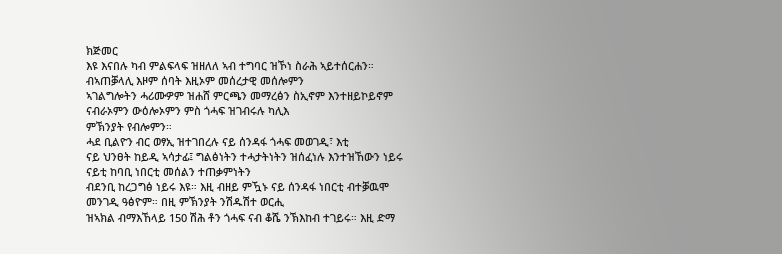ክጅመር
እዩ እናበሉ ካብ ምልፍላፍ ዝዘለለ ኣብ ተግባር ዝኾነ ስራሕ ኣይተሰርሐን። ብኣጠቓላሊ እዞም ሰባት እዚኦም መሰረታዊ መሰሎምን
ኣገልግሎትን ሓሪሙዎም ዝሐሸ ምርጫን መማረፅን ስኢኖም እንተዘይኮይኖም ናብራኦምን ውዕሎኦምን ምስ ጎሓፍ ዝገብሩሉ ካሊእ
ምኽንያት የብሎምን።
ሓደ ቢልዮን ብር ወፃኢ ዝተገበረሉ ናይ ሰንዳፋ ጎሓፍ መወገዲ፣ እቲ
ናይ ህንፀት ከይዲ ኣሳታፊ፤ ግልፅነትን ተሓታትነትን ዝሰፈነሉ እንተዝኸውን ነይሩ ናይቲ ከባቢ ነበርቲ መሰልን ተጠቃምነትን
ብደንቢ ከረጋግፅ ነይሩ እዩ። እዚ ብዘይ ምዃኑ ናይ ሰንዳፋ ነበርቲ ብተቓዉሞ መንገዲ ዓፅዮም። በዚ ምኽንያት ንሽዱሽተ ወርሒ
ዝኣክል ብማእኸላይ 150 ሽሕ ቶን ጎሓፍ ናብ ቆሼ ንኽእከብ ተገይሩ። እዚ ድማ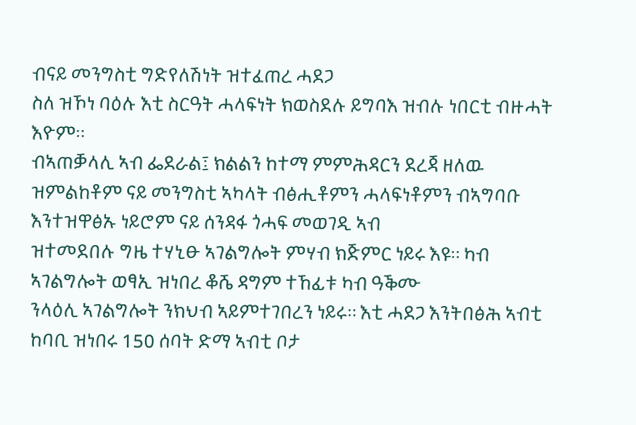ብናይ መንግስቲ ግድየለሽነት ዝተፈጠረ ሓደጋ
ስለ ዝኾነ ባዕሉ እቲ ስርዓት ሓላፍነት ክወስደሉ ይግባእ ዝብሉ ነበርቲ ብዙሓት እዮም።
ብኣጠቓላሊ ኣብ ፌደራል፤ ክልልን ከተማ ምምሕዳርን ደረጃ ዘለዉ
ዝምልከቶም ናይ መንግስቲ ኣካላት ብፅሒቶምን ሓላፍነቶምን ብኣግባቡ እንተዝዋፅኡ ነይሮም ናይ ሰንዳፋ ጎሓፍ መወገዲ ኣብ
ዝተመደበሉ ግዜ ተሃኒፁ ኣገልግሎት ምሃብ ክጅምር ነይሩ እዩ። ካብ ኣገልግሎት ወፃኢ ዝነበረ ቆሼ ዳግም ተኸፊቱ ካብ ዓቕሙ
ንላዕሊ ኣገልግሎት ንክህብ ኣይምተገበረን ነይሩ። እቲ ሓደጋ እንትበፅሕ ኣብቲ ከባቢ ዝነበሩ 150 ሰባት ድማ ኣብቲ ቦታ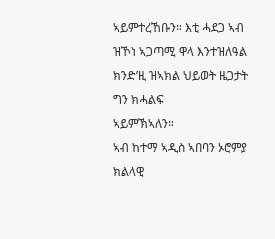ኣይምተረኸቡን። እቲ ሓደጋ ኣብ ዝኾነ ኣጋጣሚ ዋላ እንተዝለዓል ክንድ’ዚ ዝኣክል ህይወት ዜጋታት ግን ክሓልፍ
ኣይምኽኣለን።
ኣብ ከተማ ኣዲስ ኣበባን ኦሮምያ ክልላዊ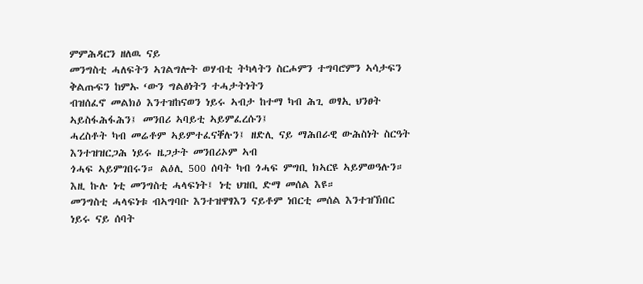ምምሕዳርን ዘለዉ ናይ
መንግስቲ ሓለፍትን ኣገልግሎት ወሃብቲ ትካላትን ስርሖምን ተግባሮምን ኣሳታፍን ቅልጡፍን ከምኡ ‘ውን ግልፅነትን ተሓታትነትን
ብዝሰፈኖ መልክዕ እንተዝከናወን ነይሩ ኣብታ ከተማ ካብ ሕጊ ወፃኢ ህንፀት ኣይስፋሕፋሕን፤ መንበሪ ኣባይቲ ኣይምፈረሱን፤
ሓረስቶት ካብ መሬቶም ኣይምተፈናቐሉን፤ ዘድሊ ናይ ማሕበራዊ ውሕስነት ስርዓት እንተዝዝርጋሕ ነይሩ ዜጋታት መንበሪኦም ኣብ
ጎሓፍ ኣይምገበሩን። ልዕሊ 500 ሰባት ካብ ጎሓፍ ምግቢ ክኣርዩ ኣይምወዓሉን።
እዚ ኩሉ ነቲ መንግስቲ ሓላፍነት፤ ነቲ ህዝቢ ድማ መሰል እዩ።
መንግስቲ ሓላፍነቱ ብኣግባቡ እንተዝዋፃእን ናይቶም ነበርቲ መሰል እንተዝኽበር ነይሩ ናይ ሰባት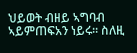ህይወት ብዘይ ኣግባብ
ኣይምጠፍአን ነይሩ። ስለዚ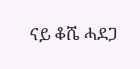ናይ ቆሼ ሓደጋ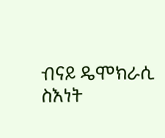ብናይ ዴሞክራሲ ስእነት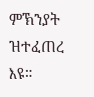ምኽንያት ዝተፈጠረ እዩ።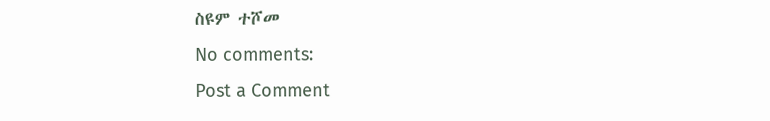ስዩም ተሾመ
No comments:
Post a Comment